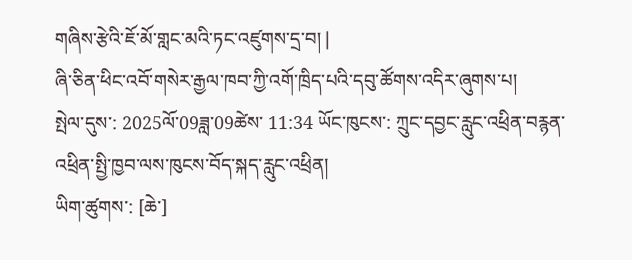གཞིས་རྩེའི་ཇོ་མོ་གླང་མའི་ཏང་འཛུགས་དྲ་བ། |
ཞི་ཅིན་ཕིང་འབོ་གསེར་རྒྱལ་ཁབ་ཀྱི་འགོ་ཁྲིད་པའི་དབུ་ཚོགས་འདིར་ཞུགས་པ།
སྤེལ་དུས་: 2025ལོ་09ཟླ་09ཚེས་ 11:34 ཡོང་ཁུངས་: ཀྲུང་དབྱང་རླུང་འཕྲིན་བརྙན་འཕྲིན་སྤྱི་ཁྱབ་ལས་ཁུངས་བོད་སྐད་རླུང་འཕྲིན།
ཡིག་ཚུགས་: [ཆེ་]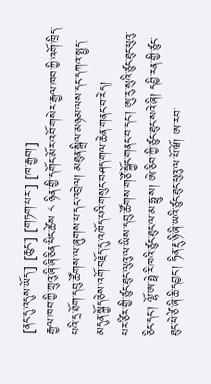[ནང་དུ་འདུས་ཡོད་] [ཆུང་] [གཏག་པར་] [ཁ་རྒྱབ།]
རྒྱལ་ཁབ་ཀྱི་ཀྲུའུ་ཞི་ཞི་ཅིན་ཕིང་ཚེས ༨ ཉིན་གྱི་དགོང་མོར་འབོ་གསེར་རྒྱལ་ཁབ་ཀྱི་འགོ་ཁྲིད་པའི་དྲ་ཐོག་དབུ་ཚོགས་ལ་ཞུགས་པ་དང་འབྲེལ། མཐུན་སྒྲིལ་མཉམ་ལས་དང་དཀའ་སྤྱད་མདུན་སྐྱོད་ཅེས་འགོ་བརྗོད་དུ་འཁོད་པའི་གསུང་བཤད་གལ་ཆེན་གནང་བ་རེད།
པར་ཙིར་གྱི་ཙུང་ཐུང་ལུའུ་ལ་ཡིས་དབུ་ཚོགས་གཙོ་སྐྱོང་གནང་བ་དང་། ཨུ་རུ་སུའི་ཙུང་ཐུང་ཕུའུ་ཅིང་དང་། ལྷོ་ཨ་ཧྥེ་རི་ཁའི་ཙུང་ཐུང་ལ་མ་ཧྥུ་ས། ཨེ་ཅིབ་ཀྱི་ཙུང་ཐུང་སའེ་ཞི། དབྱི་རན་གྱི་ཙུང་ཐུང་ཕེ་ཙེ་ཞི་ཆི་དབྱང་། ཧིན་རྡུ་ཉི་ཞི་ཡའི་ཙུང་ཐུང་ཕུའུ་ལ་པོ་ཝོ། ཨ་རབ་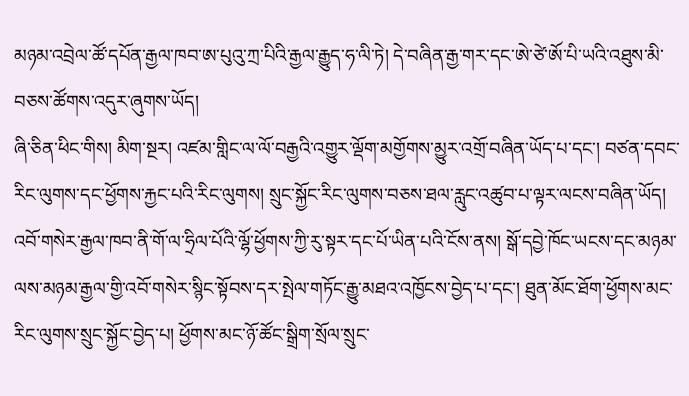མཉམ་འབྲེལ་ཚོ་དཔོན་རྒྱལ་ཁབ་ཨ་པུའུ་ཀྲ་པིའི་རྒྱལ་རྒྱུད་ཧ་ལི་ཏེ། དེ་བཞིན་རྒྱ་གར་དང་ཨེ་ཙེ་ཨོ་པི་ཡའི་འཐུས་མི་བཅས་ཚོགས་འདུར་ཞུགས་ཡོད།
ཞི་ཅིན་ཕིང་གིས། མིག་སྔར། འཛམ་གླིང་ལ་ལོ་བརྒྱའི་འགྱུར་ལྡོག་མགྱོགས་མྱུར་འགྲོ་བཞིན་ཡོད་པ་དང་། བཙན་དབང་རིང་ལུགས་དང་ཕྱོགས་རྐྱང་པའི་རིང་ལུགས། སྲུང་སྐྱོང་རིང་ལུགས་བཅས་ཐལ་རླུང་འཚུབ་པ་ལྟར་ལངས་བཞིན་ཡོད། འབོ་གསེར་རྒྱལ་ཁབ་ནི་གོ་ལ་ཧྲིལ་པོའི་ལྷོ་ཕྱོགས་ཀྱི་རུ་སྟར་དང་པོ་ཡིན་པའི་ངོས་ནས། སྒོ་དབྱེ་ཁོང་ཡངས་དང་མཉམ་ལས་མཉམ་རྒྱལ་གྱི་འབོ་གསེར་སྙིང་སྟོབས་དར་སྤེལ་གཏོང་རྒྱུ་མཐའ་འཁྱོངས་བྱེད་པ་དང་། ཐུན་མོང་ཐོག་ཕྱོགས་མང་རིང་ལུགས་སྲུང་སྐྱོང་བྱེད་པ། ཕྱོགས་མང་ཉོ་ཚོང་སྒྲིག་སྲོལ་སྲུང་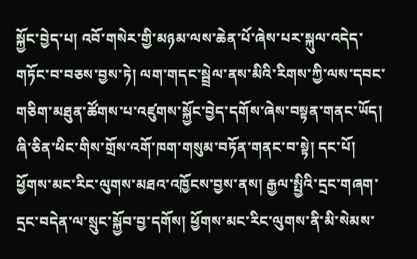སྐྱོང་བྱེད་པ། འབོ་གསེར་གྱི་མཉམ་ལས་ཆེན་པོ་ཞེས་པར་སྐུལ་འདེད་གཏོང་བ་བཅས་བྱས་ཏེ། ལག་གདང་སྦྲེལ་ནས་མིའི་རིགས་ཀྱི་ལས་དབང་གཅིག་མཐུན་ཚོགས་པ་འཛུགས་སྐྱོང་བྱེད་དགོས་ཞེས་བསྟན་གནང་ཡོད།
ཞི་ཅིན་ཕིང་གིས་གྲོས་འགོ་ཁག་གསུམ་བཏོན་གནང་བ་སྟེ། དང་པོ། ཕྱོགས་མང་རིང་ལུགས་མཐའ་འཁྱོངས་བྱས་ནས། རྒྱལ་སྤྱིའི་དྲང་གཞག་དྲང་བདེན་ལ་སྲུང་སྐྱོབ་བྱ་དགོས། ཕྱོགས་མང་རིང་ལུགས་ནི་མི་སེམས་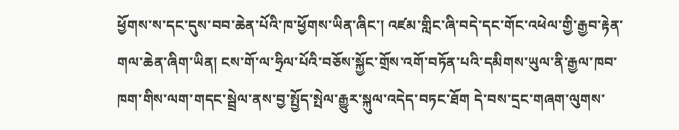ཕྱོགས་ས་དང་དུས་བབ་ཆེན་པོའི་ཁ་ཕྱོགས་ཡིན་ཞིང་། འཛམ་གླིང་ཞི་བདེ་དང་གོང་འཕེལ་གྱི་རྒྱབ་རྟེན་གལ་ཆེན་ཞིག་ཡིན། ངས་གོ་ལ་ཧྲིལ་པོའི་བཅོས་སྐྱོང་གྲོས་འགོ་བཏོན་པའི་དམིགས་ཡུལ་ནི་རྒྱལ་ཁབ་ཁག་གིས་ལག་གདང་སྦྲེལ་ནས་བྱ་སྤྱོད་སྤེལ་རྒྱུར་སྐུལ་འདེད་བཏང་ཐོག དེ་བས་དྲང་གཞག་ལུགས་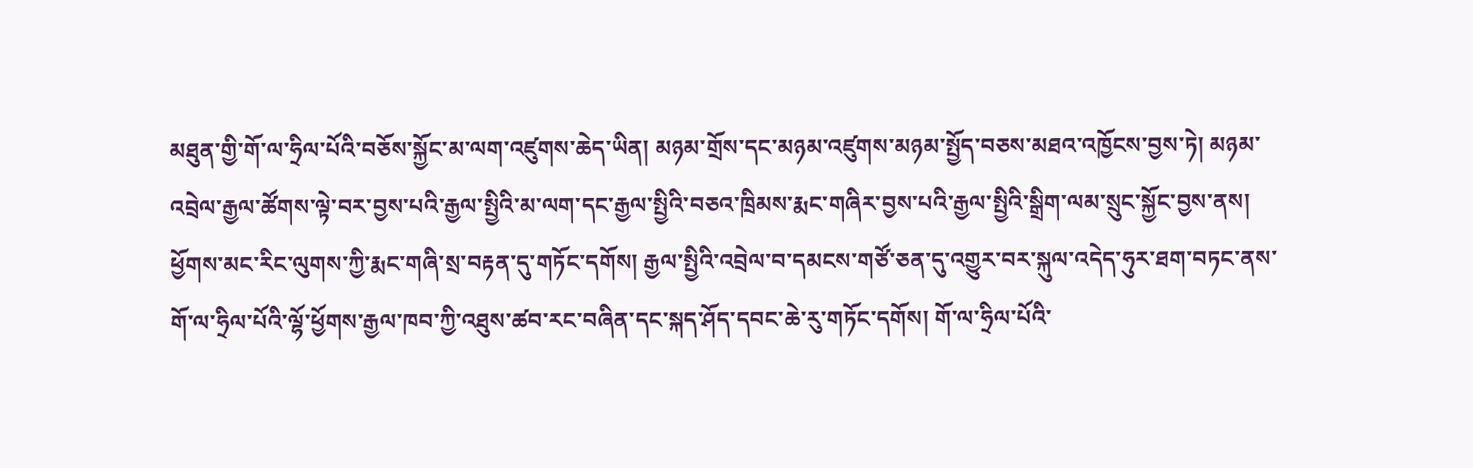མཐུན་གྱི་གོ་ལ་ཧྲིལ་པོའི་བཅོས་སྐྱོང་མ་ལག་འཛུགས་ཆེད་ཡིན། མཉམ་གྲོས་དང་མཉམ་འཛུགས་མཉམ་སྤྱོད་བཅས་མཐའ་འཁྱོངས་བྱས་ཏེ། མཉམ་འབྲེལ་རྒྱལ་ཚོགས་ལྟེ་བར་བྱས་པའི་རྒྱལ་སྤྱིའི་མ་ལག་དང་རྒྱལ་སྤྱིའི་བཅའ་ཁྲིམས་རྨང་གཞིར་བྱས་པའི་རྒྱལ་སྤྱིའི་སྒྲིག་ལམ་སྲུང་སྐྱོང་བྱས་ནས། ཕྱོགས་མང་རིང་ལུགས་ཀྱི་རྨང་གཞི་སྲ་བརྟན་དུ་གཏོང་དགོས། རྒྱལ་སྤྱིའི་འབྲེལ་བ་དམངས་གཙོ་ཅན་དུ་འགྱུར་བར་སྐུལ་འདེད་ཧུར་ཐག་བཏང་ནས་གོ་ལ་ཧྲིལ་པོའི་ལྷོ་ཕྱོགས་རྒྱལ་ཁབ་ཀྱི་འཐུས་ཚབ་རང་བཞིན་དང་སྐད་ཤོད་དབང་ཆེ་རུ་གཏོང་དགོས། གོ་ལ་ཧྲིལ་པོའི་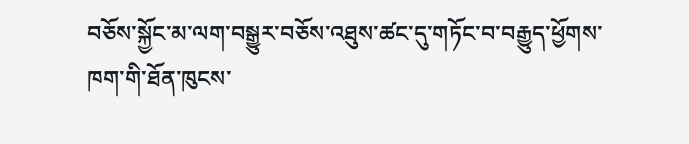བཅོས་སྐྱོང་མ་ལག་བསྒྱུར་བཅོས་འཐུས་ཚང་དུ་གཏོང་བ་བརྒྱུད་ཕྱོགས་ཁག་གི་ཐོན་ཁུངས་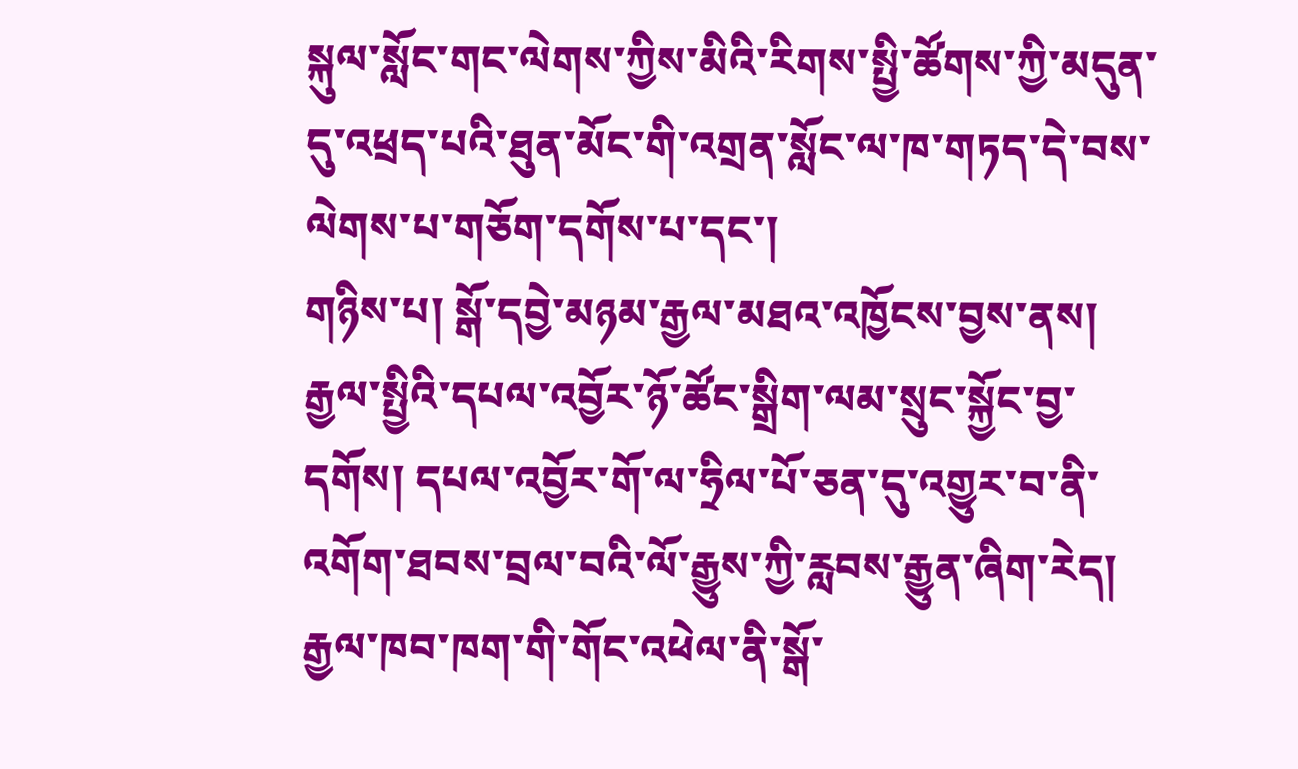སྐུལ་སློང་གང་ལེགས་ཀྱིས་མིའི་རིགས་སྤྱི་ཚོགས་ཀྱི་མདུན་དུ་འཕྲད་པའི་ཐུན་མོང་གི་འགྲན་སློང་ལ་ཁ་གཏད་དེ་བས་ལེགས་པ་གཅོག་དགོས་པ་དང་།
གཉིས་པ། སྒོ་དབྱེ་མཉམ་རྒྱལ་མཐའ་འཁྱོངས་བྱས་ནས། རྒྱལ་སྤྱིའི་དཔལ་འབྱོར་ཉོ་ཚོང་སྒྲིག་ལམ་སྲུང་སྐྱོང་བྱ་དགོས། དཔལ་འབྱོར་གོ་ལ་ཧྲིལ་པོ་ཅན་དུ་འགྱུར་བ་ནི་འགོག་ཐབས་བྲལ་བའི་ལོ་རྒྱུས་ཀྱི་རླབས་རྒྱུན་ཞིག་རེད། རྒྱལ་ཁབ་ཁག་གི་གོང་འཕེལ་ནི་སྒོ་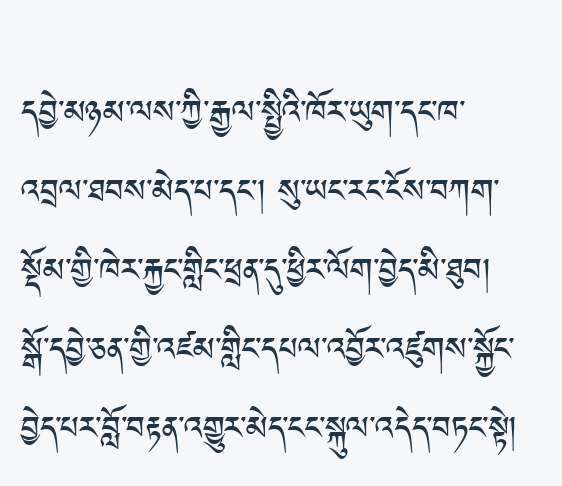དབྱེ་མཉམ་ལས་ཀྱི་རྒྱལ་སྤྱིའི་ཁོར་ཡུག་དང་ཁ་འབྲལ་ཐབས་མེད་པ་དང་། སུ་ཡང་རང་ངོས་བཀག་སྡོམ་གྱི་ཁེར་རྐྱང་གླིང་ཕྲན་དུ་ཕྱིར་ལོག་བྱེད་མི་ཐུབ། སྒོ་དབྱེ་ཅན་གྱི་འཛམ་གླིང་དཔལ་འབྱོར་འཛུགས་སྐྱོང་བྱེད་པར་བློ་བརྟན་འགྱུར་མེད་ངང་སྐུལ་འདེད་བཏང་སྟེ།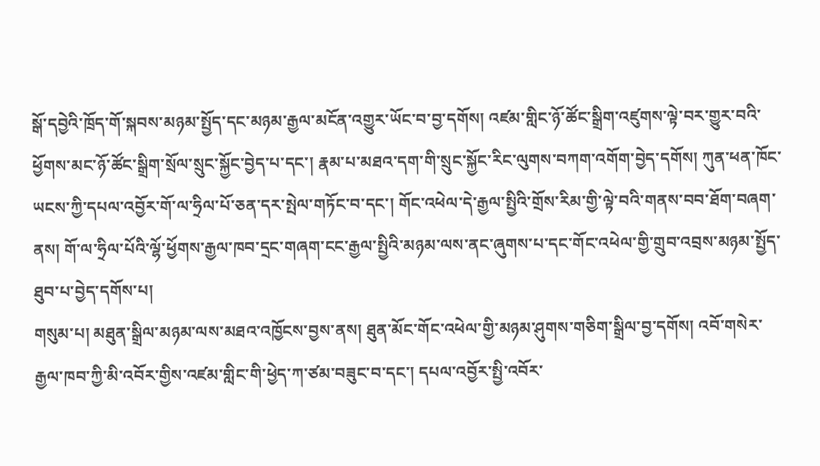སྒོ་དབྱེའི་ཁྲོད་གོ་སྐབས་མཉམ་སྤྱོད་དང་མཉམ་རྒྱལ་མངོན་འགྱུར་ཡོང་བ་བྱ་དགོས། འཛམ་གླིང་ཉོ་ཚོང་སྒྲིག་འཛུགས་ལྟེ་བར་གྱུར་བའི་ཕྱོགས་མང་ཉོ་ཚོང་སྒྲིག་སྲོལ་སྲུང་སྐྱོང་བྱེད་པ་དང་། རྣམ་པ་མཐའ་དག་གི་སྲུང་སྐྱོང་རིང་ལུགས་བཀག་འགོག་བྱེད་དགོས། ཀུན་ཕན་ཁོང་ཡངས་ཀྱི་དཔལ་འབྱོར་གོ་ལ་ཧྲིལ་པོ་ཅན་དར་སྤེལ་གཏོང་བ་དང་། གོང་འཕེལ་དེ་རྒྱལ་སྤྱིའི་གྲོས་རིམ་གྱི་ལྟེ་བའི་གནས་བབ་ཐོག་བཞག་ནས། གོ་ལ་ཧྲིལ་པོའི་ལྷོ་ཕྱོགས་རྒྱལ་ཁབ་དྲང་གཞག་ངང་རྒྱལ་སྤྱིའི་མཉམ་ལས་ནང་ཞུགས་པ་དང་གོང་འཕེལ་གྱི་གྲུབ་འབྲས་མཉམ་སྤྱོད་ཐུབ་པ་བྱེད་དགོས་པ།
གསུམ་པ། མཐུན་སྒྲིལ་མཉམ་ལས་མཐའ་འཁྱོངས་བྱས་ནས། ཐུན་མོང་གོང་འཕེལ་གྱི་མཉམ་ཤུགས་གཅིག་སྒྲིལ་བྱ་དགོས། འབོ་གསེར་རྒྱལ་ཁབ་ཀྱི་མི་འབོར་གྱིས་འཛམ་གླིང་གི་ཕྱེད་ཀ་ཙམ་བཟུང་བ་དང་། དཔལ་འབྱོར་སྤྱི་འབོར་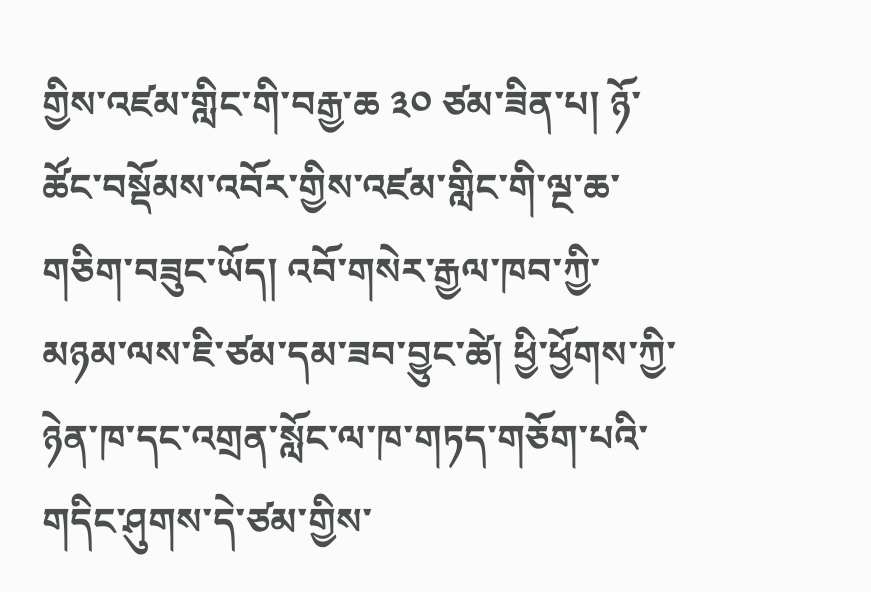གྱིས་འཛམ་གླིང་གི་བརྒྱ་ཆ ༣༠ ཙམ་ཟིན་པ། ཉོ་ཚོང་བསྡོམས་འབོར་གྱིས་འཛམ་གླིང་གི་ལྔ་ཆ་གཅིག་བཟུང་ཡོད། འབོ་གསེར་རྒྱལ་ཁབ་ཀྱི་མཉམ་ལས་ཇི་ཙམ་དམ་ཟབ་བྱུང་ཚེ། ཕྱི་ཕྱོགས་ཀྱི་ཉེན་ཁ་དང་འགྲན་སློང་ལ་ཁ་གཏད་གཅོག་པའི་གདིང་ཤུགས་དེ་ཙམ་གྱིས་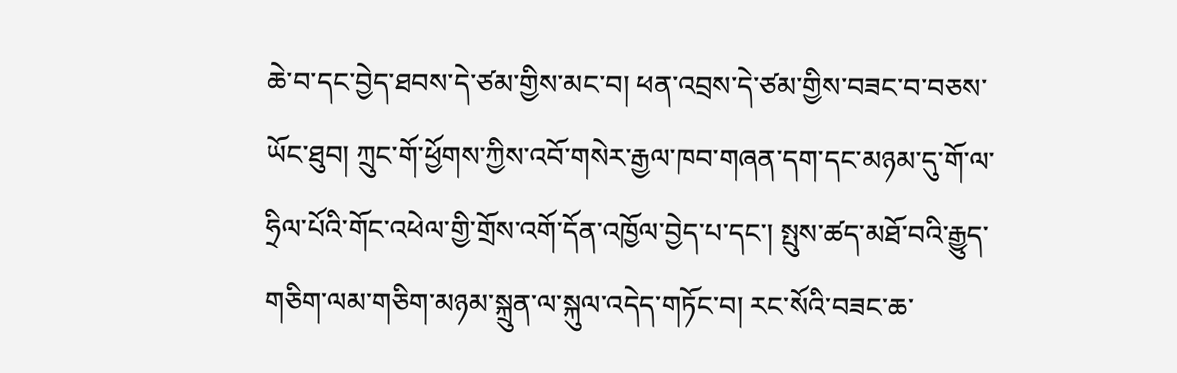ཆེ་བ་དང་བྱེད་ཐབས་དེ་ཙམ་གྱིས་མང་བ། ཕན་འབྲས་དེ་ཙམ་གྱིས་བཟང་བ་བཅས་ཡོང་ཐུབ། ཀྲུང་གོ་ཕྱོགས་ཀྱིས་འབོ་གསེར་རྒྱལ་ཁབ་གཞན་དག་དང་མཉམ་དུ་གོ་ལ་ཧྲིལ་པོའི་གོང་འཕེལ་གྱི་གྲོས་འགོ་དོན་འཁྱོལ་བྱེད་པ་དང་། སྤུས་ཚད་མཐོ་བའི་རྒྱུད་གཅིག་ལམ་གཅིག་མཉམ་སྐྲུན་ལ་སྐུལ་འདེད་གཏོང་བ། རང་སོའི་བཟང་ཆ་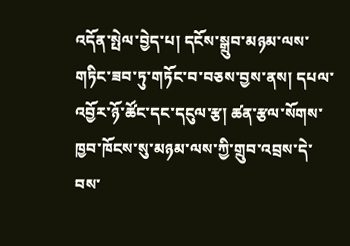འདོན་སྤེལ་བྱེད་པ། དངོས་སྒྲུབ་མཉམ་ལས་གཏིང་ཟབ་ཏུ་གཏོང་བ་བཅས་བྱས་ནས། དཔལ་འབྱོར་ཉོ་ཚོང་དང་དངུལ་རྩ། ཚན་རྩལ་སོགས་ཁྱབ་ཁོངས་སུ་མཉམ་ལས་ཀྱི་གྲུབ་འབྲས་དེ་བས་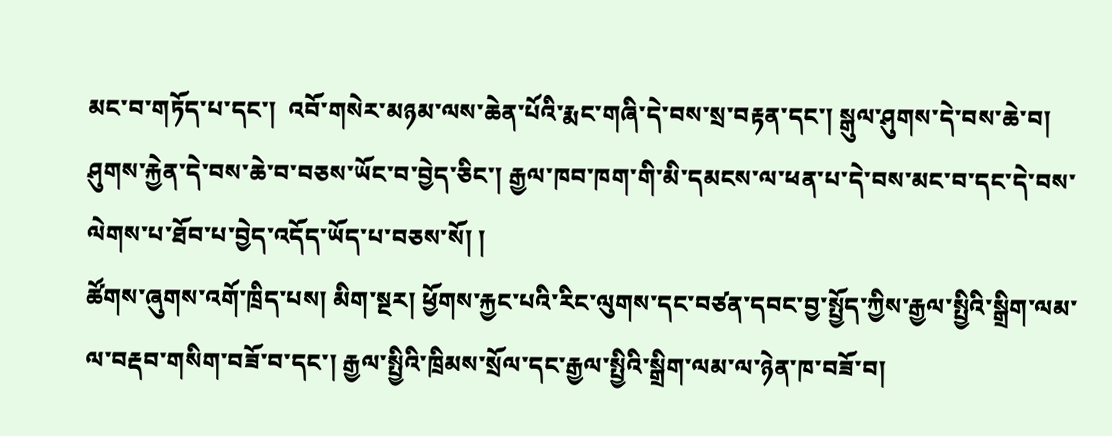མང་བ་གཏོད་པ་དང་།  འབོ་གསེར་མཉམ་ལས་ཆེན་པོའི་རྨང་གཞི་དེ་བས་སྲ་བརྟན་དང་། སྒུལ་ཤུགས་དེ་བས་ཆེ་བ། ཤུགས་རྐྱེན་དེ་བས་ཆེ་བ་བཅས་ཡོང་བ་བྱེད་ཅིང་། རྒྱལ་ཁབ་ཁག་གི་མི་དམངས་ལ་ཕན་པ་དེ་བས་མང་བ་དང་དེ་བས་ལེགས་པ་ཐོབ་པ་བྱེད་འདོད་ཡོད་པ་བཅས་སོ། །
ཚོགས་ཞུགས་འགོ་ཁྲིད་པས། མིག་སྔར། ཕྱོགས་རྐྱང་པའི་རིང་ལུགས་དང་བཙན་དབང་བྱ་སྤྱོད་ཀྱིས་རྒྱལ་སྤྱིའི་སྒྲིག་ལམ་ལ་བརྡབ་གསིག་བཟོ་བ་དང་། རྒྱལ་སྤྱིའི་ཁྲིམས་སྲོལ་དང་རྒྱལ་སྤྱིའི་སྒྲིག་ལམ་ལ་ཉེན་ཁ་བཟོ་བ།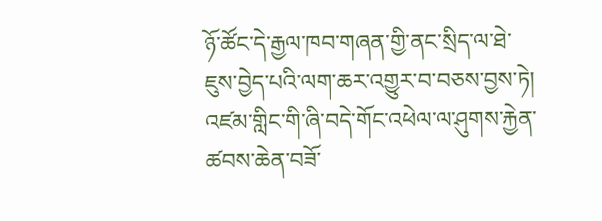ཉོ་ཚོང་དེ་རྒྱལ་ཁབ་གཞན་གྱི་ནང་སྲིད་ལ་ཐེ་ཇུས་བྱེད་པའི་ལག་ཆར་འགྱུར་བ་བཅས་བྱས་ཏེ། འཛམ་གླིང་གི་ཞི་བདེ་གོང་འཕེལ་ལ་ཤུགས་རྐྱེན་ཚབས་ཆེན་བཟོ་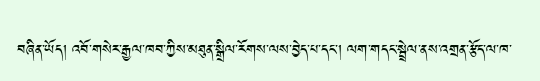བཞིན་ཡོད། འབོ་གསེར་རྒྱལ་ཁབ་ཀྱིས་མཐུན་སྒྲིལ་རོགས་ལས་བྱེད་པ་དང་། ལག་གདང་སྦྲེལ་ནས་འགྲན་རྩོད་ལ་ཁ་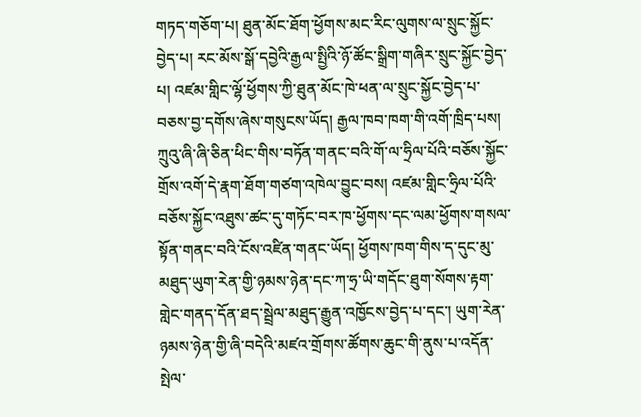གཏད་གཅོག་པ། ཐུན་མོང་ཐོག་ཕྱོགས་མང་རིང་ལུགས་ལ་སྲུང་སྐྱོང་བྱེད་པ། རང་མོས་སྒོ་དབྱེའི་རྒྱལ་སྤྱིའི་ཉོ་ཚོང་སྒྲིག་གཞིར་སྲུང་སྐྱོང་བྱེད་པ། འཛམ་གླིང་ལྷོ་ཕྱོགས་ཀྱི་ཐུན་མོང་ཁེ་ཕན་ལ་སྲུང་སྐྱོང་བྱེད་པ་བཅས་བྱ་དགོས་ཞེས་གསུངས་ཡོད། རྒྱལ་ཁབ་ཁག་གི་འགོ་ཁྲིད་པས། ཀྲུའུ་ཞི་ཞི་ཅིན་ཕིང་གིས་བཏོན་གནང་བའི་གོ་ལ་ཧྲིལ་པོའི་བཅོས་སྐྱོང་གྲོས་འགོ་དེ་རྣག་ཐོག་གཙག་འཁེལ་བྱུང་བས། འཛམ་གླིང་ཧྲིལ་པོའི་བཅོས་སྐྱོང་འཐུས་ཚང་དུ་གཏོང་བར་ཁ་ཕྱོགས་དང་ལམ་ཕྱོགས་གསལ་སྟོན་གནང་བའི་ངོས་འཛིན་གནང་ཡོད། ཕྱོགས་ཁག་གིས་ད་དུང་མུ་མཐུད་ཡུག་རེན་གྱི་ཉམས་ཉེན་དང་ཀ་ཧྲ་ཡི་གདོང་ཐུག་སོགས་རྟག་གླེང་གནད་དོན་ཐད་སྦྲེལ་མཐུད་རྒྱུན་འཁྱོངས་བྱེད་པ་དང་། ཡུག་རེན་ཉམས་ཉེན་གྱི་ཞི་བདེའི་མཛའ་གྲོགས་ཚོགས་ཆུང་གི་ནུས་པ་འདོན་སྤེལ་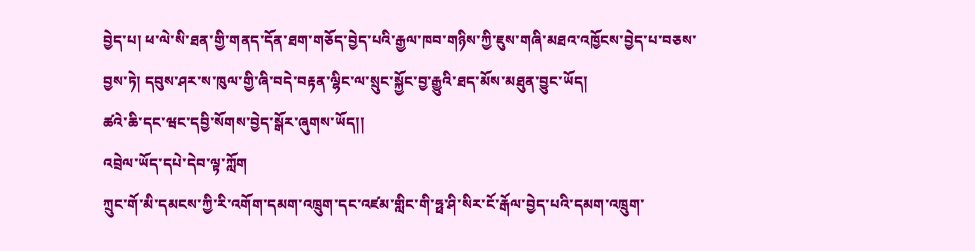བྱེད་པ། ཕ་ལེ་སི་ཐན་གྱི་གནད་དོན་ཐག་གཅོད་བྱེད་པའི་རྒྱལ་ཁབ་གཉིས་ཀྱི་ཇུས་གཞི་མཐའ་འཁྱོངས་བྱེད་པ་བཅས་བྱས་ཏེ། དབུས་ཤར་ས་ཁུལ་གྱི་ཞི་བདེ་བརྟན་ལྷིང་ལ་སྲུང་སྐྱོང་བྱ་རྒྱུའི་ཐད་མོས་མཐུན་བྱུང་ཡོད།
ཚའེ་ཆི་དང་ཝང་དབྱི་སོགས་བྱེད་སྒོར་ཞུགས་ཡོད།།
འབྲེལ་ཡོད་དཔེ་དེབ་ལྟ་ཀློག
ཀྲུང་གོ་མི་དམངས་ཀྱི་རི་འགོག་དམག་འཁྲུག་དང་འཛམ་གླིང་གི་ཧྥ་ཤི་སིར་ངོ་རྒོལ་བྱེད་པའི་དམག་འཁྲུག་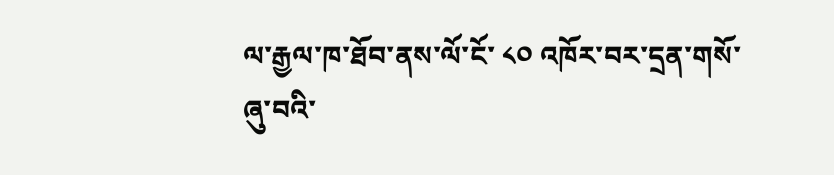ལ་རྒྱལ་ཁ་ཐོབ་ནས་ལོ་ངོ་ ༨༠ འཁོར་བར་དྲན་གསོ་ཞུ་བའི་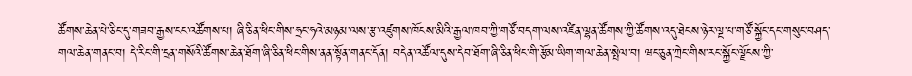ཚོགས་ཆེན་པེ་ཅིང་དུ་གཟབ་རྒྱས་ངང་འཚོགས་པ། ཞི་ཅིན་ཕིང་གིས་ཧྲང་ཧའེ་མཉམ་ལས་རྩ་འཛུགས་ཁོངས་མིའི་རྒྱལ་ཁབ་ཀྱི་གཙོ་བདག་ལས་འཛིན་ལྷན་ཚོགས་ཀྱི་ཚོགས་འདུ་ཐེངས་ཉེར་ལྔ་པ་གཙོ་སྐྱོང་དང་གསུང་བཤད་གལ་ཆེན་གནང་བ། དེ་རིང་གི་དྲན་གསོའི་ཚོགས་ཆེན་ཐོག་ཞི་ཅིན་ཕིང་གིས་ནན་སྟོན་གནང་དོན། བདེན་འཚོལ་དུས་དེབ་ཐོག་ཞི་ཅིན་ཕིང་གི་རྩོམ་ཡིག་གལ་ཆེན་སྤེལ་བ། ཝང་ཅུན་ཀྲེང་གིས་རང་སྐྱོང་ལྗོངས་ཀྱི་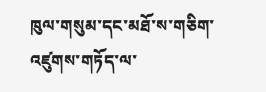ཁུལ་གསུམ་དང་མཐོ་ས་གཅིག་འཛུགས་གཏོད་ལ་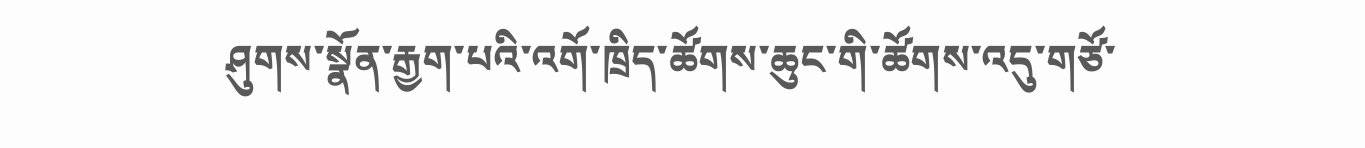ཤུགས་སྣོན་རྒྱག་པའི་འགོ་ཁྲིད་ཚོགས་ཆུང་གི་ཚོགས་འདུ་གཙོ་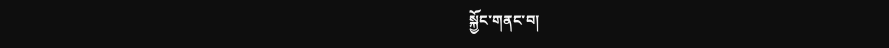སྐྱོང་གནང་བ།